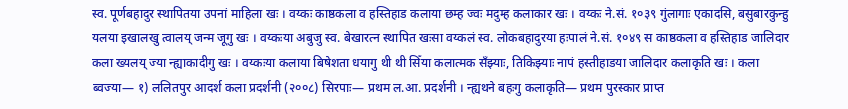स्व. पूर्णबहादुर स्थापितया उपनां माहिला खः । वय्कः काष्ठकला व हस्तिहाड कलाया छम्ह ज्वः मदुम्ह कलाकार खः । वय्कः ने.सं. १०३९ गुंलागाः एकादसि, बसुबारकुन्हु यलया इखालखु त्वालय् जन्म जूगु खः । वय्कःया अबुजु स्व. बेखारत्न स्थापित खःसा वय्कलं स्व. लोकबहादुरया हःपालं ने.सं. १०४९ स काष्ठकला व हस्तिहाड जालिदार कला ख्यलय् ज्या न्ह्याकादीगु खः । वय्कःया कलाया बिषेशता धयागु थी थी सिँया कलात्मक सँझ्याः, तिकिझ्याः नापं हस्तीहाडया जालिदार कलाकृति खः । कला ब्वज्या— १) ललितपुर आदर्श कला प्रदर्शनी (२००८) सिरपाः— प्रथम ल.आ. प्रदर्शनी । न्ह्यथने बहःगु कलाकृति— प्रथम पुरस्कार प्राप्त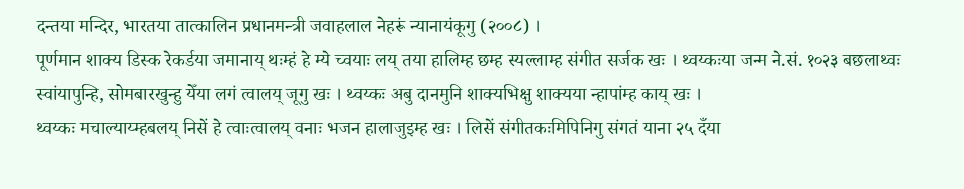दन्तया मन्दिर, भारतया तात्कालिन प्रधानमन्त्री जवाहलाल नेहरूं न्यानायंकूगु (२००८) ।
पूर्णमान शाक्य डिस्क रेकर्डया जमानाय् थःम्हं हे म्ये च्वयाः लय् तया हालिम्ह छम्ह स्यल्लाम्ह संगीत सर्जक खः । थ्वय्कःया जन्म ने.सं. १०२३ बछलाथ्वः स्वांयापुन्हि, सोमबारखुन्हु येँया लगं त्वालय् जूगु खः । थ्वय्कः अबु दानमुनि शाक्यभिक्षु शाक्यया न्हापांम्ह काय् खः ।
थ्वय्कः मचाल्याय्म्हबलय् निसें हे त्वाःत्वालय् वनाः भजन हालाजुइम्ह खः । लिसें संगीतकःमिपिनिगु संगतं याना २५ दँया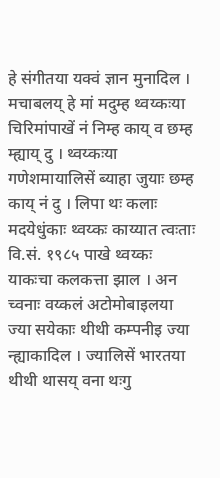हे संगीतया यक्वं ज्ञान मुनादिल । मचाबलय् हे मां मदुम्ह थ्वय्कःया चिरिमांपाखें नं निम्ह काय् व छम्ह म्ह्याय् दु । थ्वय्कःया गणेशमायालिसें ब्याहा जुयाः छम्ह काय् नं दु । लिपा थः कलाः मदयेधुंकाः थ्वय्कः काय्यात त्वःताः वि.सं. १९८५ पाखे थ्वय्कः याकःचा कलकत्ता झाल । अन च्वनाः वय्कलं अटोमोबाइलया ज्या सयेकाः थीथी कम्पनीइ ज्या न्ह्याकादिल । ज्यालिसें भारतया थीथी थासय् वना थःगु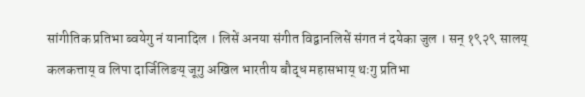सांगीतिक प्रतिभा ब्वयेगु नं यानादिल । लिसें अनया संगीत विद्वानलिसें संगत नं दयेका जुल । सन् १९२९ सालय् कलकत्ताय् व लिपा दार्जिलिङय् जूगु अखिल भारतीय बौद्ध महासभाय् थःगु प्रतिभा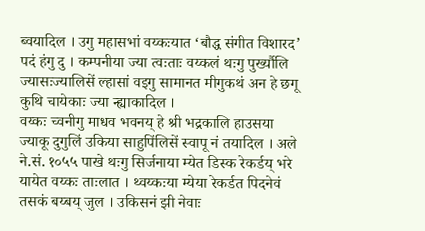ब्वयादिल । उगु महासभां वय्कःयात ‘बौद्ध संगीत विशारद’ पदं हंगु दु । कम्पनीया ज्या त्वःताः वय्कलं थःगु पुर्ख्यौलि ज्यासःज्यालिसें ल्हासां वइगु सामानत मीगुकथं अन हे छगू कुथि चायेकाः ज्या न्ह्याकादिल ।
वय्कः च्वनीगु माधव भवनय् हे श्री भद्रकालि हाउसया ज्याकू दुगुलिं उकिया साहुपिंलिसें स्वापू नं तयादिल । अले ने.सं. १०५५ पाखे थःगु सिर्जनाया म्येत डिस्क रेकर्डय् भरे यायेत वय्कः ताःलात । थ्वय्कःया म्येया रेकर्डत पिदनेवं तसकं बय्बय् जुल । उकिसनं झी नेवाः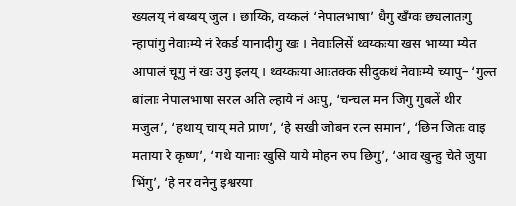ख्यलय् नं बय्बय् जुल । छाय्कि, वय्कलं ‘नेपालभाषा’ धैगु खँग्वः छ्यलातःगु न्हापांगु नेवाःम्ये नं रेकर्ड यानादीगु खः । नेवाःलिसें थ्वय्कःया खस भाय्या म्येत आपालं चूगु नं खः उगु इलय् । थ्वय्कःया आःतक्क सीदुकथं नेवाःम्ये च्यापु– ‘गुल्त बांलाः नेपालभाषा सरल अति ल्हाये नं अःपु, ‘चन्चल मन जिगु गुबलें थीर मजुल’, ‘हथाय् चाय् मते प्राण’, ‘हे सखी जोबन रत्न समान’, ‘छिन जितः वाइ मताया रे कृष्ण’, ‘गथे यानाः खुसि याये मोहन रुप छिगु’, ‘आव खुन्हु चेते जुया भिंगु’, ‘हे नर वनेनु इश्वरया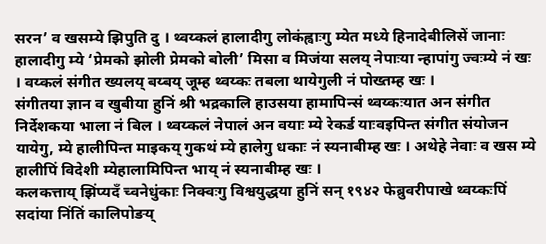सरन’ व खसम्ये झिपुति दु । थ्वय्कलं हालादीगु लोकंह्वाःगु म्येत मध्ये हिनादेबीलिसें जानाः हालादीगु म्ये ‘प्रेमको झोली प्रेमको बोली’ मिसा व मिजंया सलय् नेपाःया न्हापांगु ज्वःम्ये नं खः । वय्कलं संगीत ख्यलय् बय्बय् जूम्ह थ्वय्कः तबला थायेगुली नं पोख्तम्ह खः ।
संगीतया ज्ञान व खुबीया हुनिं श्री भद्रकालि हाउसया हामापिन्सं थ्वय्कःयात अन संगीत निर्देशकया भाला नं बिल । थ्वय्कलं नेपालं अन वयाः म्ये रेकर्ड याःवइपिन्त संगीत संयोजन यायेगु, म्ये हालीपिन्त माइकय् गुकथं म्ये हालेगु धकाः नं स्यनाबीम्ह खः । अथेहे नेवाः व खस म्ये हालीपिं विदेशी म्येहालामिपिन्त भाय् नं स्यनाबीम्ह खः ।
कलकत्ताय् झिंप्यदँ च्वनेधुंकाः निक्वःगु विश्वयुद्धया हुनिं सन् १९४२ फेब्रुवरीपाखे थ्वय्कःपिं सदांया निंतिं कालिपोङय्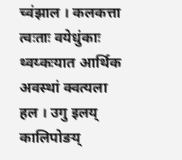च्वंझाल । कलकत्ता त्वःताः वयेधुंकाः थ्वय्कःयात आर्थिक अवस्थां क्वत्यला हल । उगु इलय् कालिपोङय्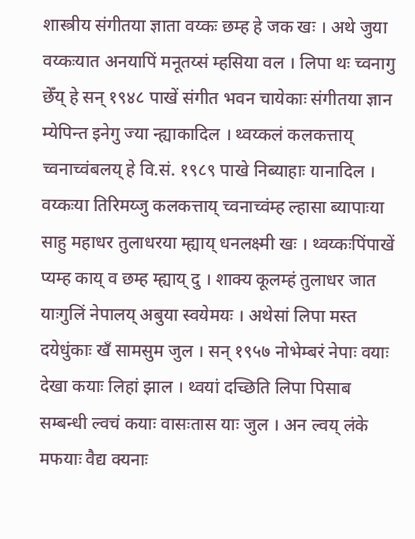शास्त्रीय संगीतया ज्ञाता वय्कः छम्ह हे जक खः । अथे जुया वय्कःयात अनयापिं मनूतय्सं म्हसिया वल । लिपा थः च्वनागु छेँय् हे सन् १९४८ पाखें संगीत भवन चायेकाः संगीतया ज्ञान म्येपिन्त इनेगु ज्या न्ह्याकादिल । थ्वय्कलं कलकत्ताय् च्वनाच्वंबलय् हे वि.सं. १९८९ पाखे निब्याहाः यानादिल । वय्कःया तिरिमय्जु कलकत्ताय् च्वनाच्वंम्ह ल्हासा ब्यापाःया साहु महाधर तुलाधरया म्ह्याय् धनलक्ष्मी खः । थ्वय्कःपिंपाखें प्यम्ह काय् व छम्ह म्ह्याय् दु । शाक्य कूलम्हं तुलाधर जात याःगुलिं नेपालय् अबुया स्वयेमयः । अथेसां लिपा मस्त दयेधुंकाः खँ सामसुम जुल । सन् १९५७ नोभेम्बरं नेपाः वयाः देखा कयाः लिहां झाल । थ्वयां दच्छिति लिपा पिसाब सम्बन्धी ल्वचं कयाः वासःतास याः जुल । अन ल्वय् लंके मफयाः वैद्य क्यनाः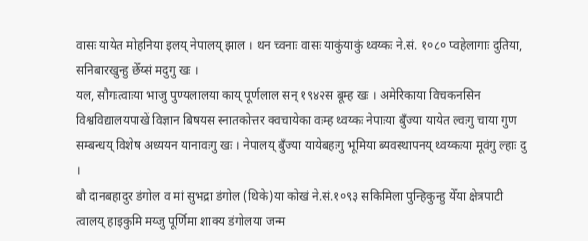वासः यायेत मोहनिया इलय् नेपालय् झाल । थन च्वनाः वासः याकुंयाकुं थ्वय्कः ने.सं. १०८० प्वहेलागाः दुतिया, सनिबारखुन्हु छेँय्सं मदुगु खः ।
यल, सौगःत्वाःया भाजु पुण्यलालया काय् पूर्णलाल सन् १९४२स बूम्ह खः । अमेरिकाया विचकनसिन विश्वविद्यालयपाखें विज्ञान बिषयस स्नातकोत्तर क्वचायेका वःम्ह थ्वय्कः नेपाःया बुँज्या यायेत ल्वःगु चाया गुण सम्बन्धय् विशेष अध्ययन यानावःगु खः । नेपालय् बुँज्या यायेबहःगु भूमिया ब्यवस्थापनय् थ्वय्कःया मूवंगु ल्हाः दु ।
बौ दानबहादुर डंगोल व मां सुभद्रा डंगोल (थिके)या कोखं ने.सं.१०९३ सकिमिला पुन्हिकुन्हु येँया क्षेत्रपाटी त्वालय् हाइकुमि मय्जु पूर्णिमा शाक्य डंगोलया जन्म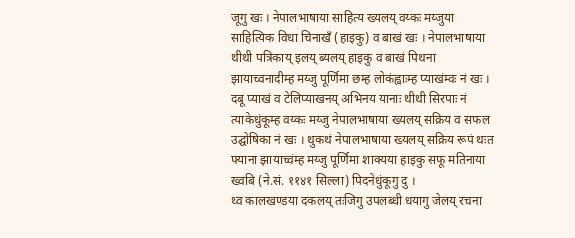जूगु खः । नेपालभाषाया साहित्य ख्यलय् वय्कः मय्जुया साहित्यिक विधा चिनाखँ (हाइकु) व बाखं खः । नेपालभाषाया थीथी पत्रिकाय् इलय् ब्यलय् हाइकु व बाखं पिथना झायाच्वनादीम्ह मय्जु पूर्णिमा छम्ह लोकंह्वाःम्ह प्याखंम्वः नं खः । दबू प्याखं व टेलिप्याखनय् अभिनय यानाः थीथी सिरपाः नं त्याकेधुंकूम्ह वय्कः मय्जु नेपालभाषाया ख्यलय् सक्रिय व सफल उद्घोषिका नं खः । थुकथं नेपालभाषाया ख्यलय् सक्रिय रूपं थःत फ्याना झायाच्वंम्ह मय्जु पूर्णिमा शाक्यया हाइकु सफू मतिनाया ख्वबि (ने.सं. ११४१ सिल्ला) पिदनेधुंकूगु दु ।
थ्व कालखण्डया दकलय् तःजिगु उपलब्धी धयागु जेलय् रचना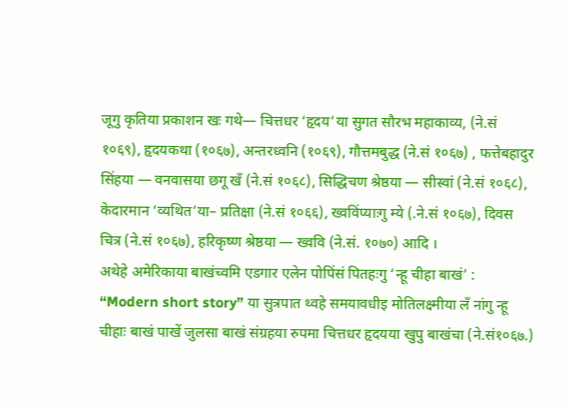जूगु कृतिया प्रकाशन खः गथे— चित्तधर ‘हृदय’या सुगत सौरभ महाकाव्य, (ने.सं १०६९), हृदयकथा (१०६७), अन्तरध्वनि (१०६९), गौत्तमबुद्ध (ने.सं १०६७) , फत्तेबहादुर सिंहया — वनवासया छगू खँ (ने.सं १०६८), सिद्धिचण श्रेष्ठया — सीस्वां (ने.सं १०६८), केदारमान ‘व्यथित’या– प्रतिक्षा (ने.सं १०६६), ख्वविंप्याःगु म्ये (.ने.सं १०६७), दिवस चित्र (ने.सं १०६७), हरिकृष्ण श्रेष्ठया — ख्ववि (ने.सं. १०७०) आदि ।
अथेहे अमेरिकाया बाखंच्वमि एडगार एलेन पोपिंसं पितहःगु ‘न्हू चीहा बाखं’ : “Modern short story” या सुत्रपात थ्वहे समयावधीइ मोतिलक्ष्मीया लँ नांगु न्हू चीहाः बाखं पाखें जुलसा बाखं संग्रहया रुपमा चित्तधर हृदयया खुपु बाखंचा (ने.सं१०६७.)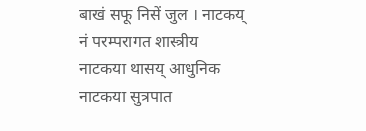बाखं सफू निसें जुल । नाटकय् नं परम्परागत शास्त्रीय नाटकया थासय् आधुनिक नाटकया सुत्रपात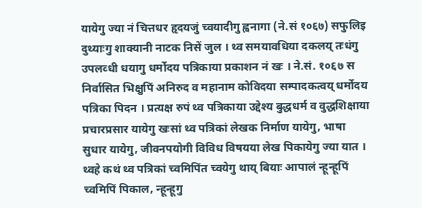यायेगु ज्या नं चित्तधर हृदयजुं च्वयादीगु ह्वनागा (ने.सं १०६७) सफुलिइ दुथ्याःगु शाक्यानी नाटक निसें जुल । थ्व समयावधिया दकलय् तःधंगु उपलव्धी धयागु धर्मोदय पत्रिकाया प्रकाशन नं खः । ने.सं. १०६७ स निर्वासित भिक्षुपिं अनिरुद व महानाम कोविदया सम्पादकत्वय् धर्मोदय पत्रिका पिदन । प्रत्यक्ष रुपं थ्व पत्रिकाया उद्देश्य बुद्धधर्म व वुद्धशिक्षाया प्रचारप्रसार यायेगु खःसां थ्व पत्रिकां लेखक निर्माण यायेगु, भाषा सुधार यायेगु, जीवनपयोगी विविध विषयया लेख पिकायेगु ज्या यात । थ्वहे कथं थ्व पत्रिकां च्वमिपिंत च्वयेगु थाय् बियाः आपालं न्हून्हूपिं च्वमिपिं पिकाल, न्हून्हूगु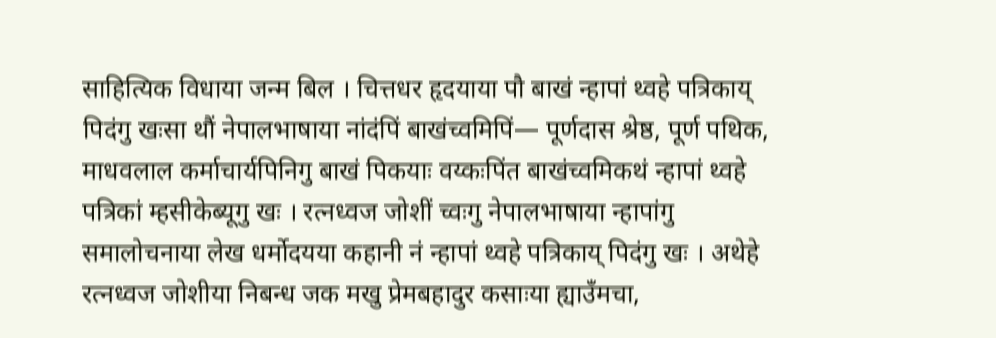साहित्यिक विधाया जन्म बिल । चित्तधर हृदयाया पौ बाखं न्हापां थ्वहे पत्रिकाय् पिदंगु खःसा थौं नेपालभाषाया नांदंपिं बाखंच्वमिपिं— पूर्णदास श्रेष्ठ, पूर्ण पथिक, माधवलाल कर्माचार्यपिनिगु बाखं पिकयाः वय्कःपिंत बाखंच्वमिकथं न्हापां थ्वहे पत्रिकां म्हसीकेब्यूगु खः । रत्नध्वज जोशीं च्वःगु नेपालभाषाया न्हापांगु समालोचनाया लेख धर्मोदयया कहानी नं न्हापां थ्वहे पत्रिकाय् पिदंगु खः । अथेहे रत्नध्वज जोशीया निबन्ध जक मखु प्रेमबहादुर कसाःया ह्याउँमचा,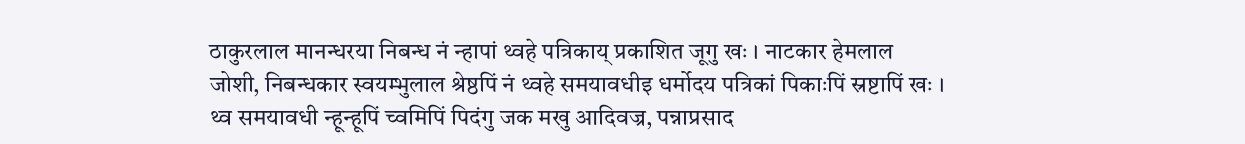ठाकुरलाल मानन्धरया निबन्ध नं न्हापां थ्वहे पत्रिकाय् प्रकाशित जूगु खः । नाटकार हेमलाल जोशी, निबन्धकार स्वयम्भुलाल श्रेष्ठपिं नं थ्वहे समयावधीइ धर्मोदय पत्रिकां पिकाःपिं स्रष्टापिं खः । थ्व समयावधी न्हून्हूपिं च्वमिपिं पिदंगु जक मखु आदिवज्र, पन्नाप्रसाद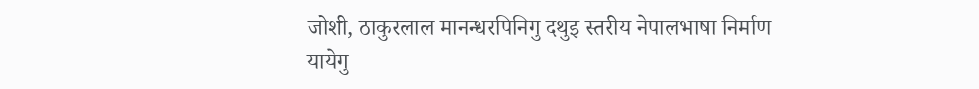जोशी, ठाकुरलाल मानन्धरपिनिगु दथुइ स्तरीय नेपालभाषा निर्माण यायेगु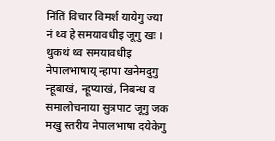निंतिं विचार विमर्श यायेगु ज्या नं थ्व हे समयावधीइ जूगु खः । थुकथं थ्व समयावधीइ नेपालभाषाय् न्हापा खनेमदुगु न्हूबाखं, न्हूप्याखं, निबन्ध व समालोचनाया सुत्रपाट जूगु जक मखु स्तरीय नेपालभाषा दयेकेगु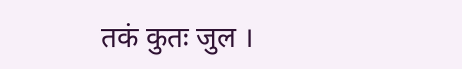तकं कुतः जुल ।